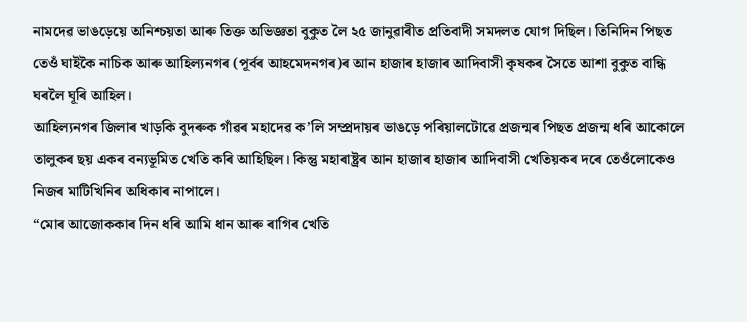নামদেৱ ভাঙড়েয়ে অনিশ্চয়তা আৰু তিক্ত অভিজ্ঞতা বুকুত লৈ ২৫ জানুৱাৰীত প্ৰতিবাদী সমদলত যোগ দিছিল। তিনিদিন পিছত তেওঁ ঘাইকৈ নাচিক আৰু আহিল্যনগৰ (পূৰ্বৰ আহমেদনগৰ)ৰ আন হাজাৰ হাজাৰ আদিবাসী কৃষকৰ সৈতে আশা বুকুত বান্ধি ঘৰলৈ ঘূৰি আহিল।
আহিল্যনগৰ জিলাৰ খাড়কি বুদৰুক গাঁৱৰ মহাদেৱ ক’লি সম্প্ৰদায়ৰ ভাঙড়ে পৰিয়ালটোৱে প্ৰজন্মৰ পিছত প্ৰজন্ম ধৰি আকোলে তালুকৰ ছয় একৰ বন্যভূমিত খেতি কৰি আহিছিল। কিন্তু মহাৰাষ্ট্ৰৰ আন হাজাৰ হাজাৰ আদিবাসী খেতিয়কৰ দৰে তেওঁলোকেও নিজৰ মাটিখিনিৰ অধিকাৰ নাপালে।
“মোৰ আজোককাৰ দিন ধৰি আমি ধান আৰু ৰাগিৰ খেতি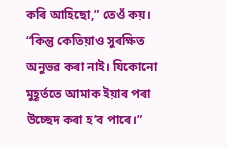কৰি আহিছো,” তেওঁ কয়। “কিন্তু কেতিয়াও সুৰক্ষিত অনুভৱ কৰা নাই। যিকোনো মুহূৰ্ততে আমাক ইয়াৰ পৰা উচ্ছেদ কৰা হ’ব পাৰে।”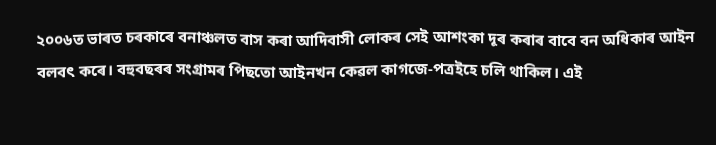২০০৬ত ভাৰত চৰকাৰে বনাঞ্চলত বাস কৰা আদিবাসী লোকৰ সেই আশংকা দূৰ কৰাৰ বাবে বন অধিকাৰ আইন বলবৎ কৰে। বহুবছৰৰ সংগ্ৰামৰ পিছতো আইনখন কেৱল কাগজে-পত্ৰইহে চলি থাকিল। এই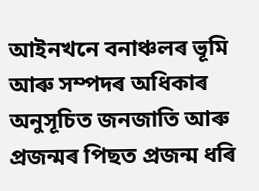আইনখনে বনাঞ্চলৰ ভূমি আৰু সম্পদৰ অধিকাৰ অনুসূচিত জনজাতি আৰু প্ৰজন্মৰ পিছত প্ৰজন্ম ধৰি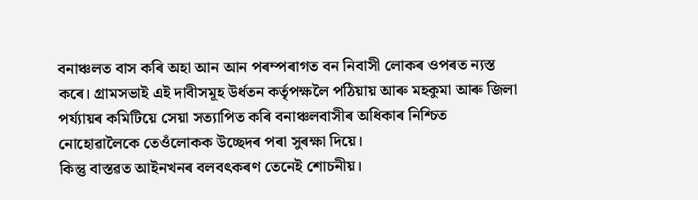বনাঞ্চলত বাস কৰি অহা আন আন পৰম্পৰাগত বন নিবাসী লোকৰ ওপৰত ন্যস্ত কৰে। গ্ৰামসভাই এই দাবীসমূহ উৰ্ধতন কৰ্তৃপক্ষলৈ পঠিয়ায় আৰু মহকুমা আৰু জিলা পৰ্য্যায়ৰ কমিটিয়ে সেয়া সত্যাপিত কৰি বনাঞ্চলবাসীৰ অধিকাৰ নিশ্চিত নোহোৱালৈকে তেওঁলোকক উচ্ছেদৰ পৰা সুৰক্ষা দিয়ে।
কিন্তু বাস্তৱত আইনখনৰ বলবৎকৰণ তেনেই শোচনীয়।